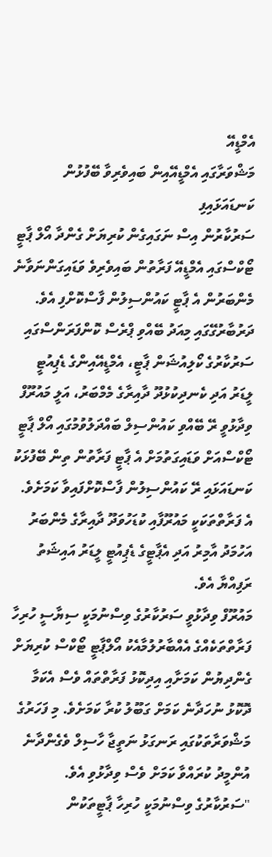އެމްޑީއޭ
މަޝްވަރާގައި އެމްޑީއޭއިން ބައިވެރިވާ ބޭފުޅުން ކަނޑައަޅައިފި
ސަރުކާރުން އިސް ނަގައިގެން ކުރިޔަށް ގެންދާ އޯލް ޕާޓީ ޓޯކްސްގައި އެމްޑީއޭ ފަރާތުން ބައިވެރިވެ ވަޑައިގަންނަވާނެ މެންބަރުން އެ ޕާޓީ ކައުންސިލުން ފާސްކޮށްފި އެވެ.
ދަރުބާރުގޭގައި މިއަދު ބޭއްވި ޕްރެސް ކޮންފަރަންސްގައި ސަރުކާރުގެ ކޯލިއުޝަން ޕާޓީ، އެމްޑީއޭއިންގެ ޑެޕިއުޓީ ލީޑަރު އަދި ކެނދިކުޅުދޫ ދާއިރާގެ މެމްބަރު، އަލީ މައުރޫފް ވިދާޅުވީ ރޭ ބޭއްވި ކައުންސިލް ބައްދަލުވުމުގައި އޯލް ޕާޓީ ޓޯކްސްއަށް ވަޑައިގަތުމަށް އެ ޕާޓީ ފަރާތުން ތިން ބޭފުޅަކު ކަނޑައަޅައި ރޭ ކައުންސިލުން ފާސްކޮށްފައިވާ ކަމަށެވެ. އެ ފަރާތްތަކަކީ މައުރޫފާއި ކުޑަހުވަދޫ ދާއިރާގެ މެންބަރު އަހުމަދު އާމިރު އަދި އެޕާޓީގެ ޑެޕިއުޓީ ލީޑަރު އައިޝަތު ރަފިއްޔާ އެވެ.
މައުރޫފް ވިދާޅުވީ ސަރުކާރުގެ ވިސްނުމަކީ ސިޔާސީ ހުރިހާ ފަރާތްތަކެއްގެ އެއްބާރުލުމާއެކު އޯލްޕާޓީ ޓޯކްސް ކުރިޔަށް ގެންދިޔުން ކަމަށާއި އިދިކޮޅު ފަރާތްތައް ވެސް އެކަމާ ދޮކޮޅު ނުހަދާނެ ކަމަށް ގަބޫލު ކުރާ ކަމަށެވެ. މި ފަހަރުގެ މަޝްވަރާތަކުގައި ރަނގަޅު ނަތީޖާ ހާސިލް ވެގެންދާނެ އުންމީދު ކުރައްވާ ކަމަށް ވެސް ވިދާޅުވި އެވެ.
"ސަރުކާރުގެ ވިސްނުމަކީ ހުރިހާ ޕާޓީތަކުން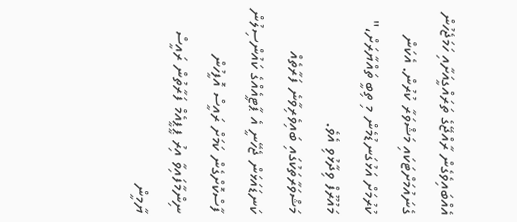އެއްބައިވެގެން ރާއްޖޭގެ ތަރައްގީއަށާއި ހަމަޖެހުން ގެނައުމަށްޓަކައި މަޝްވަރާ ކުރުން. އެކަން ކުރުމަށް އަޅުގަނޑުމެން މި ތިބީ ތައްޔާރަށް،" މައުރޫފް ވިދާޅުވި އެވެ.
މަޝްވަރާތަކުގައި ބައިވެރިވާނެ ފަރާތެއް ކަނޑައަޅަން ޖެހޭނީ އެ ޕާޓީއެއްގެ ކައުންސިލުން ފާސްކޮށްގެން ކަމަށް ރައީސް އޮފީހުން ނިންމާފައިވާ އިރު ޕީޕީއެމް ފަރާތުން ރައީސް ޔާމީން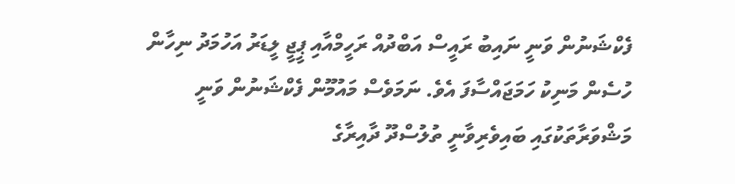ފެކްޝަނުން ވަނީ ނައިބު ރައީސް އަބްދުއް ރަހީމްއާއި ޕީޖީ ލީޑަރު އަހުމަދު ނިހާން ހުސެން މަނިކު ހަމަޖައްސާފަ އެވެ. ނަމަވެސް މައުމޫން ފެކްޝަނުން ވަނީ މަޝްވަރާތަކުގައި ބައިވެރިވާނީ ތުލުސްދޫ ދާއިރާގެ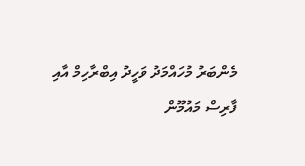މެންބަރު މުހައްމަދު ވަހީދު އިބްރާހިމް އާއި ފާރިސް މައުމޫން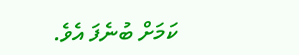ކަމަށް ބުނެފަ އެވެ.